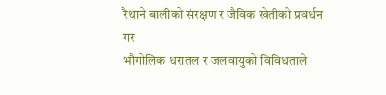रैथाने बालीको संरक्षण र जैविक खेतीको प्रवर्धन गर
भौगोलिक धरातल र जलवायुको विविधताले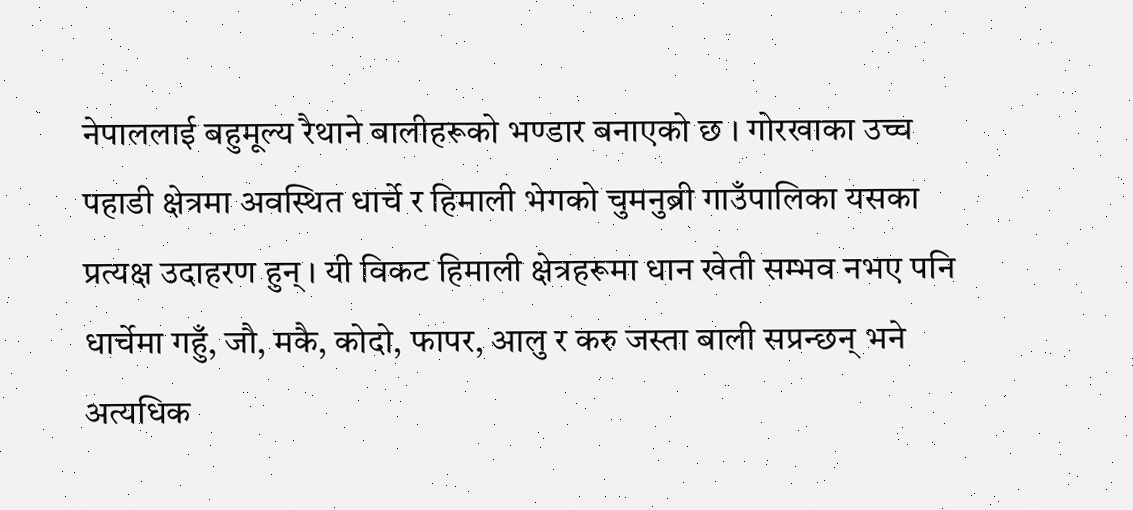नेपाललाई बहुमूल्य रैथाने बालीहरूको भण्डार बनाएको छ । गोरखाका उच्च पहाडी क्षेत्रमा अवस्थित धार्चे र हिमाली भेगको चुमनुब्री गाउँपालिका यसका प्रत्यक्ष उदाहरण हुन् । यी विकट हिमाली क्षेत्रहरूमा धान खेती सम्भव नभए पनि धार्चेमा गहुँ, जौ, मकै, कोदो, फापर, आलु र करु जस्ता बाली सप्रन्छन् भने अत्यधिक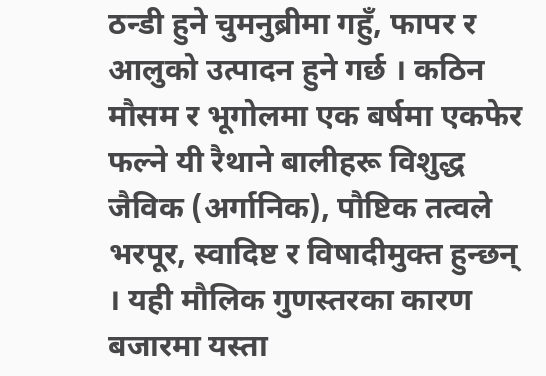ठन्डी हुने चुमनुब्रीमा गहुँ, फापर र आलुको उत्पादन हुने गर्छ । कठिन मौसम र भूगोलमा एक बर्षमा एकफेर फल्ने यी रैथाने बालीहरू विशुद्ध जैविक (अर्गानिक), पौष्टिक तत्वले भरपूर, स्वादिष्ट र विषादीमुक्त हुन्छन् । यही मौलिक गुणस्तरका कारण बजारमा यस्ता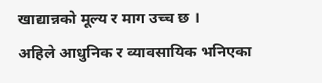खाद्यान्नको मूल्य र माग उच्च छ ।
अहिले आधुनिक र व्यावसायिक भनिएका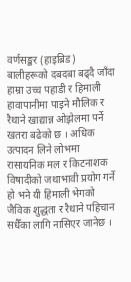वर्णसङ्कर (हाइब्रिड) बालीहरूको दबदबा बढ्दै जाँदा हाम्रा उच्च पहाडी र हिमाली हावापानीमा पाइने मौलिक र रैथाने खाद्यान्न ओझेलमा पर्ने खतरा बढेको छ । अधिक उत्पादन लिने लोभमा रासायनिक मल र किटनाशक विषादीको जथाभावी प्रयोग गर्ने हो भने यी हिमाली भेगको जैविक शुद्धता र रैथाने पहिचान सधैँका लागि नासिएर जानेछ ।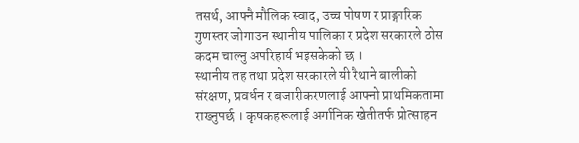तसर्थ, आफ्नै मौलिक स्वाद, उच्च पोषण र प्राङ्गारिक गुणस्तर जोगाउन स्थानीय पालिका र प्रदेश सरकारले ठोस कदम चाल्नु अपरिहार्य भइसकेको छ ।
स्थानीय तह तथा प्रदेश सरकारले यी रैथाने बालीको संरक्षण, प्रवर्धन र बजारीकरणलाई आफ्नो प्राथमिकतामा राख्नुपर्छ । कृषकहरूलाई अर्गानिक खेतीतर्फ प्रोत्साहन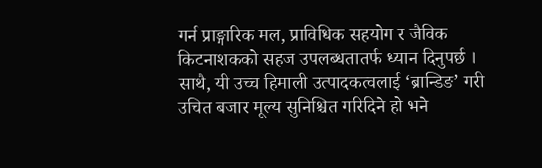गर्न प्राङ्गारिक मल, प्राविधिक सहयोग र जैविक किटनाशकको सहज उपलब्धतातर्फ ध्यान दिनुपर्छ । साथै, यी उच्च हिमाली उत्पादकत्वलाई ‘ब्रान्डिङ’ गरी उचित बजार मूल्य सुनिश्चित गरिदिने हो भने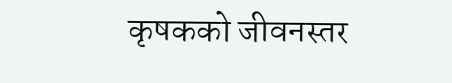कृषकको जीवनस्तर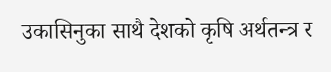उकासिनुका साथै देशको कृषि अर्थतन्त्र र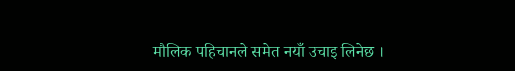मौलिक पहिचानले समेत नयाँ उचाइ लिनेछ ।